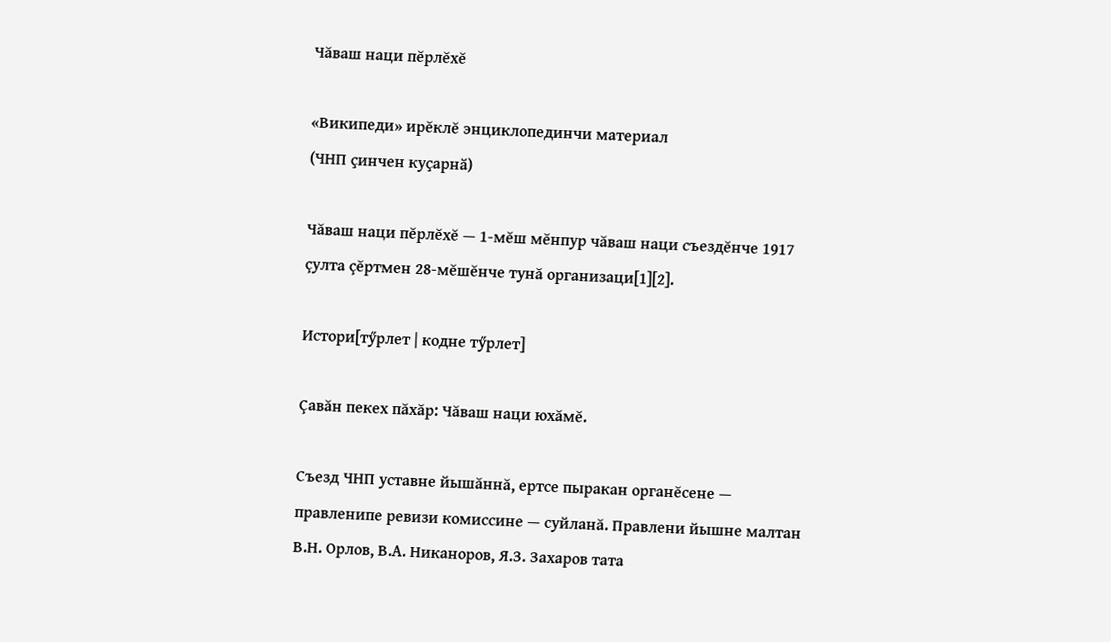Чăваш наци пĕрлĕхĕ

«Википеди» ирĕклĕ энциклопединчи материал
(ЧНП ҫинчен куҫарнӑ)

Чăваш наци пĕрлĕхĕ — 1-мĕш мĕнпур чăваш наци съездĕнче 1917 çулта çĕртмен 28-мĕшĕнче тунă организаци[1][2].

Истори[тӳрлет | кодне тӳрлет]

Çавăн пекех пăхăр: Чăваш наци юхăмĕ.

Съезд ЧНП уставне йышăннă, ертсе пыракан органĕсене — правленипе ревизи комиссине — суйланă. Правлени йышне малтан В.Н. Орлов, В.А. Никаноров, Я.З. Захаров тата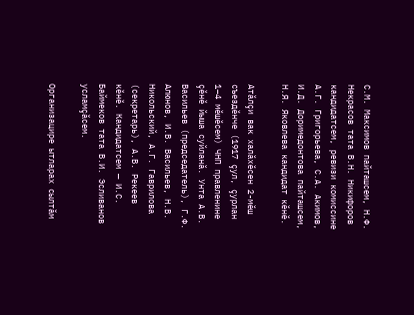С.М. Максимов пайташсем, Н.Ф. Некрасов тата В.Н. Никифоров кандидатсем, ревизи комиссине А.Г. Григорьева, С.А. Акимов, И.Д. Доримедонтова пайташсем, Н.Я. Яковлева кандидат кĕнĕ.

Атăлçи вак халăхĕсен 2-мĕш съездĕнче (1917 çул, çурлан 1–4 мĕшĕсем) ЧНП правленине çĕнĕ йыша суйланă. Унта А.В. Васильев (председатель), Г.Ф. Алюнов, И.В. Васильев, Н.В. Никольский, А.Г. Гаврилова (секретарь), А.В. Рекеев кĕнĕ. Кандидатсем — И.С. Баймеков тата В.И. Эсливанов усламçăсем.

Организацире ытларах сылтăм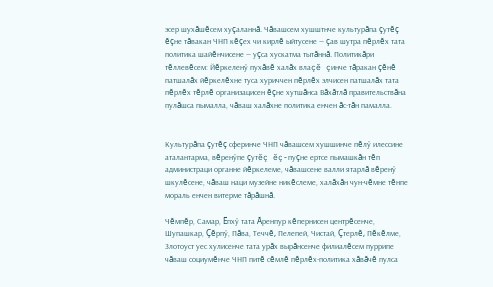эсер шухăшĕсем хуçаланнă. Чăвашсем хушштнче культурăпа çутĕç ĕçне тăвакан ЧНП кĕçех чи кирлĕ ыйтусене — çав шутра пĕрлĕх тата политика шайĕнчисене — уçса хускатма тытăннă. Политикăри тĕллевĕсем: Йĕркеленӳ пухăвĕ халăх влаçĕ çинче тăракан çĕнĕ патшалăх йĕркелĕхне туса хуриччен пĕрлĕх элчисен патшалăх тата пĕрлĕх тĕрлĕ организацисен ĕçне хутшăнса Вăхăтлă правительствăна пулăшса пымалла, чăваш халăхне политика енчен ăс-тăн памалла.


Культурăпа çутĕç сферинче ЧНП чăвашсем хушшинче пĕлӳ илессине аталантарма, вĕренӳпе çутĕç ĕç-пуçне ертсе пымашкăн тĕп администраци органне йĕркелеме, чăвашсене валли ятарлă вĕренӳ шкулĕсене, чăваш наци музейне никĕслеме, халăхăн чун-чĕмне тĕнпе мораль енчен витерме тăрăшнă.

Чĕмпĕр, Самар, Ĕпхӳ тата Ăренпур кĕпернисен центрĕсенче, Шупашкар, Çĕрпӳ, Пăва, Теччĕ, Пелепей, Чистай, Çтерлĕ, Пĕкĕлме, Злотоуст уес хулисенче тата урăх вырăнсенче филиалĕсем пуррипе чăваш социумĕнче ЧНП питĕ сĕмлĕ пĕрлĕх-политика хăвăчĕ пулса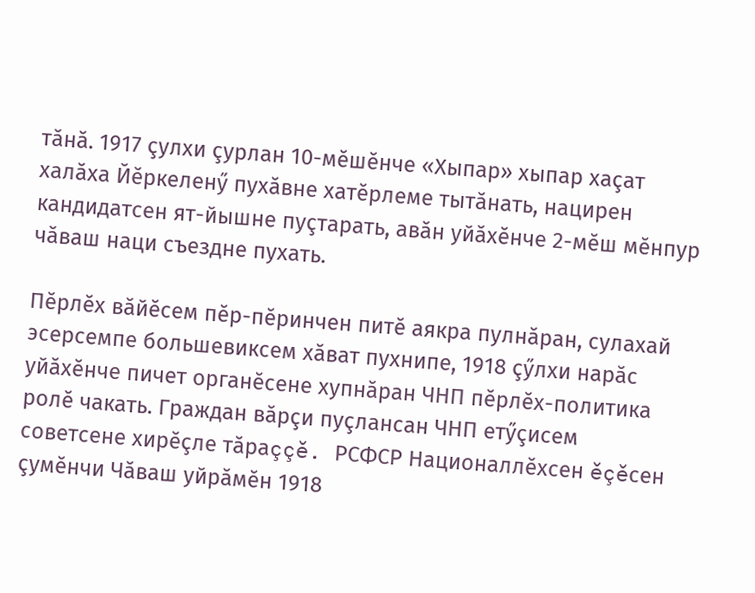тăнă. 1917 çулхи çурлан 10-мĕшĕнче «Хыпар» хыпар хаçат халăха Йĕркеленӳ пухăвне хатĕрлеме тытăнать, нацирен кандидатсен ят-йышне пуçтарать, авăн уйăхĕнче 2-мĕш мĕнпур чăваш наци съездне пухать.

Пĕрлĕх вăйĕсем пĕр-пĕринчен питĕ аякра пулнăран, сулахай эсерсемпе большевиксем хăват пухнипе, 1918 çӳлхи нарăс уйăхĕнче пичет органĕсене хупнăран ЧНП пĕрлĕх-политика ролĕ чакать. Граждан вăрçи пуçлансан ЧНП етӳçисем советсене хирĕçле тăраççĕ. РСФСР Националлĕхсен ĕçĕсен çумĕнчи Чăваш уйрăмĕн 1918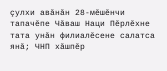çулхи авăнăн 28-мĕшĕнчи тапачĕпе Чăваш Наци Пĕрлĕхне тата унăн филиалĕсене салатса янă; ЧНП хăшпĕр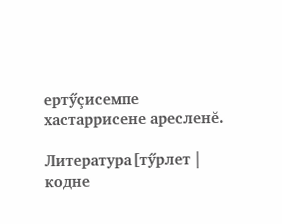ертӳçисемпе хастаррисене аресленĕ.

Литература[тӳрлет | кодне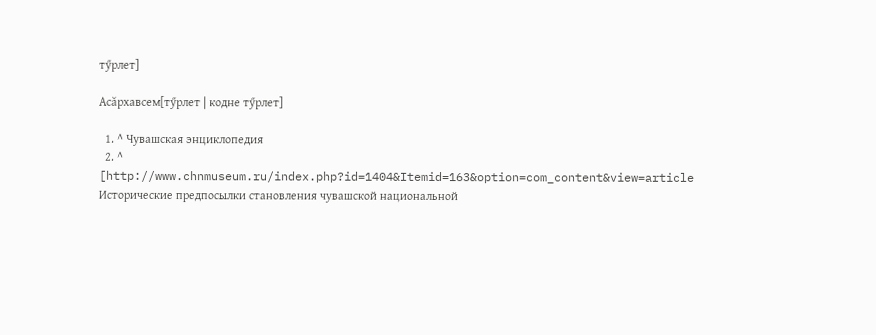тӳрлет]

Асăрхавсем[тӳрлет | кодне тӳрлет]

  1. ^ Чувашская энциклопедия
  2. ^ [http://www.chnmuseum.ru/index.php?id=1404&Itemid=163&option=com_content&view=article Исторические предпосылки становления чувашской национальной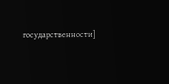государственности]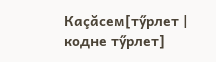Каçăсем[тӳрлет | кодне тӳрлет]